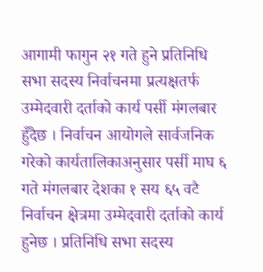आगामी फागुन २१ गते हुने प्रतिनिधि सभा सदस्य निर्वाचनमा प्रत्यक्षतर्फ उम्मेदवारी दर्ताको कार्य पर्सी मंगलबार हुँदैछ । निर्वाचन आयोगले सार्वजनिक गरेको कार्यतालिकाअनुसार पर्सी माघ ६ गते मंगलबार देशका १ सय ६५ वटै निर्वाचन क्षेत्रमा उम्मेदवारी दर्ताको कार्य हुनेछ । प्रतिनिधि सभा सदस्य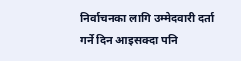निर्वाचनका लागि उम्मेदवारी दर्ता गर्ने दिन आइसक्दा पनि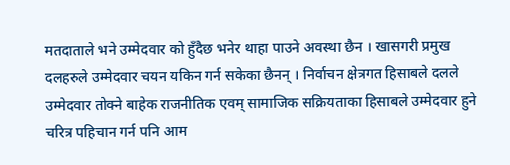मतदाताले भने उम्मेदवार को हुँदैछ भनेर थाहा पाउने अवस्था छैन । खासगरी प्रमुख दलहरुले उम्मेदवार चयन यकिन गर्न सकेका छैनन् । निर्वाचन क्षेत्रगत हिसाबले दलले उम्मेदवार तोक्ने बाहेक राजनीतिक एवम् सामाजिक सक्रियताका हिसाबले उम्मेदवार हुने चरित्र पहिचान गर्न पनि आम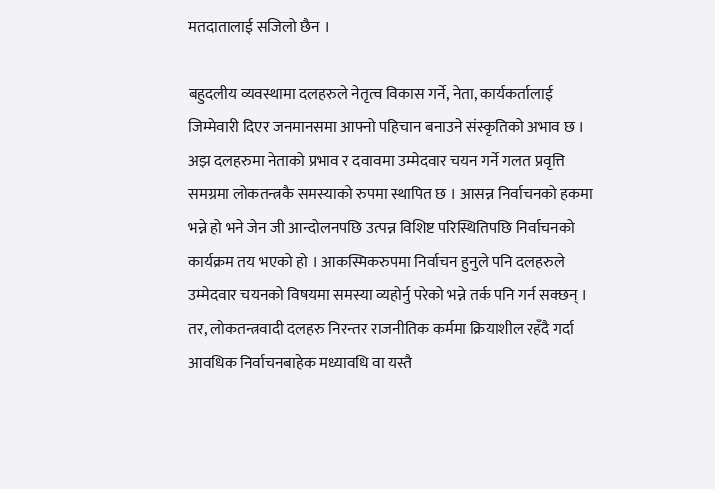मतदातालाई सजिलो छैन ।

बहुदलीय व्यवस्थामा दलहरुले नेतृत्व विकास गर्ने, नेता, कार्यकर्तालाई जिम्मेवारी दिएर जनमानसमा आफ्नो पहिचान बनाउने संस्कृतिको अभाव छ । अझ दलहरुमा नेताको प्रभाव र दवावमा उम्मेदवार चयन गर्ने गलत प्रवृत्ति समग्रमा लोकतन्त्रकै समस्याको रुपमा स्थापित छ । आसन्न निर्वाचनको हकमा भन्ने हो भने जेन जी आन्दोलनपछि उत्पन्न विशिष्ट परिस्थितिपछि निर्वाचनको कार्यक्रम तय भएको हो । आकस्मिकरुपमा निर्वाचन हुनुले पनि दलहरुले उम्मेदवार चयनको विषयमा समस्या व्यहोर्नु परेको भन्ने तर्क पनि गर्न सक्छन् । तर, लोकतन्त्रवादी दलहरु निरन्तर राजनीतिक कर्ममा क्रियाशील रहँदै गर्दा आवधिक निर्वाचनबाहेक मध्यावधि वा यस्तै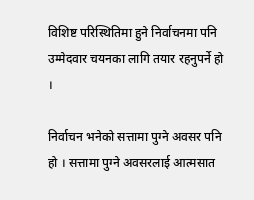विशिष्ट परिस्थितिमा हुने निर्वाचनमा पनि उम्मेदवार चयनका लागि तयार रहनुपर्ने हो ।

निर्वाचन भनेको सत्तामा पुग्ने अवसर पनि हो । सत्तामा पुग्ने अवसरलाई आत्मसात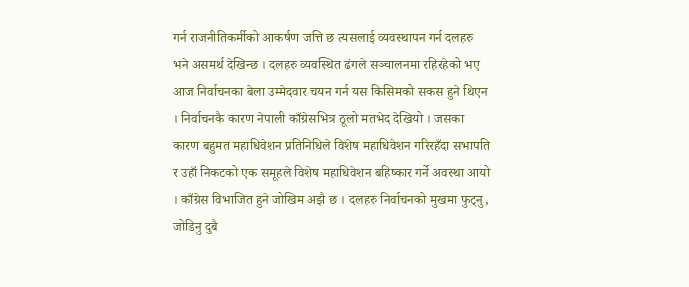गर्न राजनीतिकर्मीको आकर्षण जत्ति छ त्यसलाई व्यवस्थापन गर्न दलहरु भने असमर्थ देखिन्छ । दलहरु व्यवस्थित ढंगले सञ्चालनमा रहिरहेको भए आज निर्वाचनका बेला उम्मेदवार चयन गर्न यस किसिमको सकस हुने थिएन । निर्वाचनकै कारण नेपाली काँग्रेसभित्र ठूलो मतभेद देखियो । जसका कारण बहुमत महाधिवेशन प्रतिनिधिले विशेष महाधिवेशन गरिरहँदा सभापति र उहाँ निकटको एक समूहले विशेष महाधिवेशन बहिष्कार गर्ने अवस्था आयो । काँग्रेस विभाजित हुने जोखिम अझै छ । दलहरु निर्वाचनको मुखमा फुट्नु, जोडिनु दुबै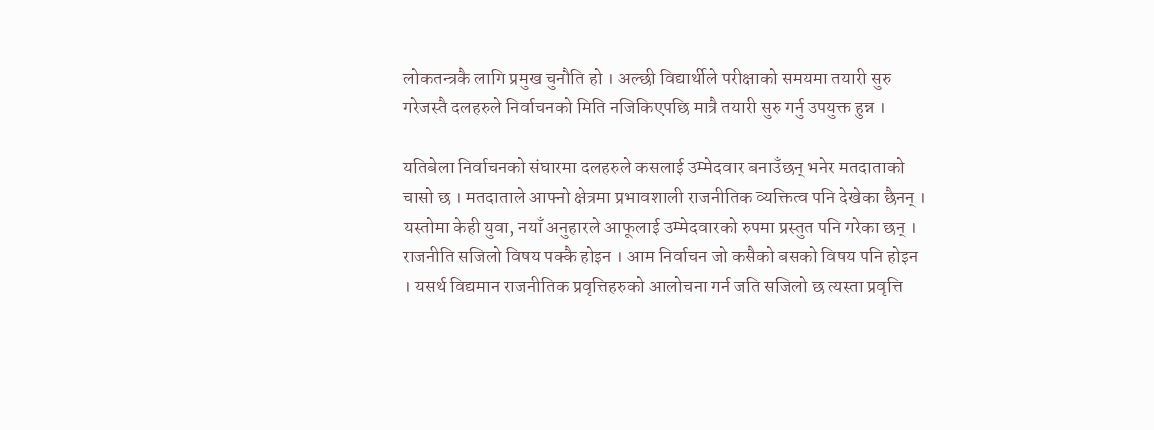लोकतन्त्रकै लागि प्रमुख चुनौति हो । अल्छी विद्यार्थीले परीक्षाको समयमा तयारी सुरु गरेजस्तै दलहरुले निर्वाचनको मिति नजिकिएपछि मात्रै तयारी सुरु गर्नु उपयुक्त हुन्न ।

यतिबेला निर्वाचनको संघारमा दलहरुले कसलाई उम्मेदवार बनाउँछन् भनेर मतदाताको चासो छ । मतदाताले आफ्नो क्षेत्रमा प्रभावशाली राजनीतिक व्यक्तित्व पनि देखेका छैनन् । यस्तोमा केही युवा, नयाँ अनुहारले आफूलाई उम्मेदवारको रुपमा प्रस्तुत पनि गरेका छन् । राजनीति सजिलो विषय पक्कै होइन । आम निर्वाचन जो कसैको बसको विषय पनि होइन । यसर्थ विद्यमान राजनीतिक प्रवृत्तिहरुको आलोचना गर्न जति सजिलो छ त्यस्ता प्रवृत्ति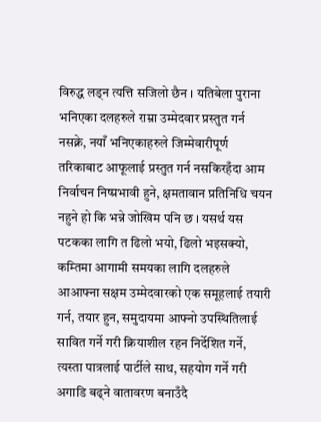विरुद्ध लड्न त्यत्ति सजिलो छैन । यतिबेला पुराना भनिएका दलहरुले राम्रा उम्मेदवार प्रस्तुत गर्न नसक्ने, नयाँ भनिएकाहरुले जिम्मेवारीपूर्ण तरिकाबाट आफूलाई प्रस्तुत गर्न नसकिरहँदा आम निर्वाचन निष्प्रभावी हुने, क्षमतावान प्रतिनिधि चयन नहुने हो कि भन्ने जोखिम पनि छ । यसर्थ यस पटकका लागि त ढिलो भयो, ढिलो भइसक्यो, कम्तिमा आगामी समयका लागि दलहरुले आआफ्ना सक्षम उम्मेदवारको एक समूहलाई तयारी गर्न, तयार हुन, समुदायमा आफ्नो उपस्थितिलाई सावित गर्ने गरी क्रियाशील रहन निर्देशित गर्ने, त्यस्ता पात्रलाई पार्टीले साथ, सहयोग गर्ने गरी अगाडि बढ्ने वातावरण बनाउँदै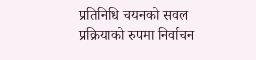प्रतिनिधि चयनको सवल प्रक्रियाको रुपमा निर्वाचन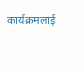कार्यक्रमलाई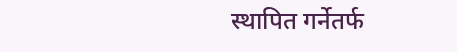स्थापित गर्नेतर्फ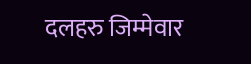दलहरु जिम्मेवार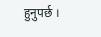हुनुपर्छ ।